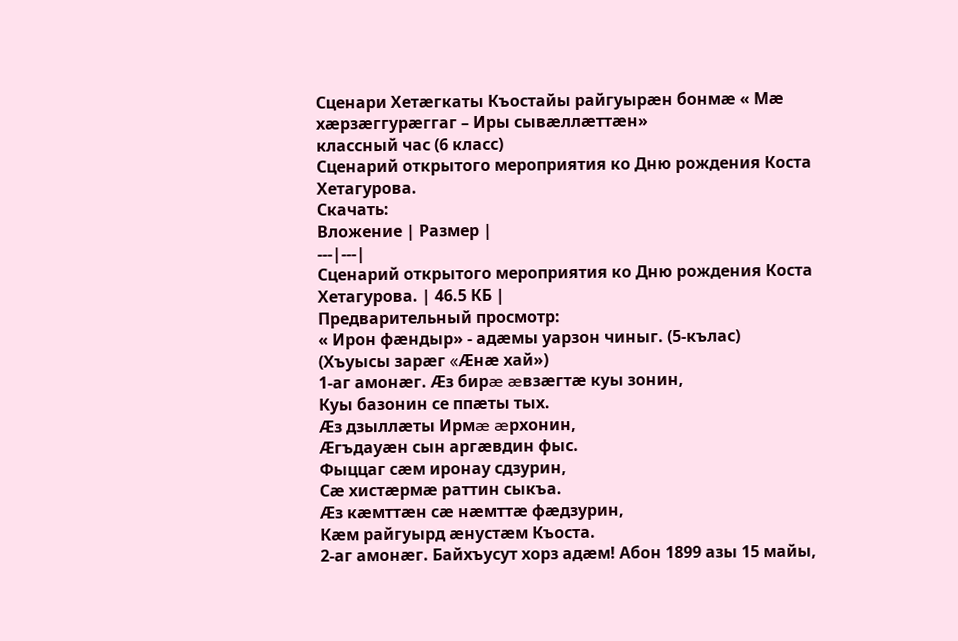Сценари Хетӕгкаты Къостайы райгуырӕн бонмӕ « Мӕ хӕрзӕггурӕггаг – Иры сывӕллӕттӕн»
классный час (6 класс)
Сценарий открытого мероприятия ко Дню рождения Коста Хетагурова.
Скачать:
Вложение | Размер |
---|---|
Сценарий открытого мероприятия ко Дню рождения Коста Хетагурова. | 46.5 КБ |
Предварительный просмотр:
« Ирон фæндыр» - адæмы уарзон чиныг. (5-кълас)
(Хъуысы зарæг «Æнæ хай»)
1-аг амонæг. Æз бирæ æвзæгтæ куы зонин,
Куы базонин се ппæты тых.
Æз дзыллæты Ирмæ æрхонин,
Æгъдауæн сын аргæвдин фыс.
Фыццаг сæм иронау сдзурин,
Сæ хистæрмæ раттин сыкъа.
Æз кæмттæн сæ нæмттæ фæдзурин,
Кæм райгуырд æнустæм Къоста.
2-аг амонæг. Байхъусут хорз адæм! Абон 1899 азы 15 майы,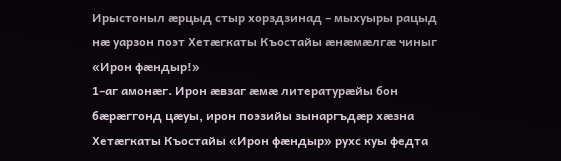Ирыстоныл æрцыд стыр хорздзинад – мыхуыры рацыд нæ уарзон поэт Хетæгкаты Къостайы æнæмæлгæ чиныг «Ирон фæндыр!»
1–аг амонæг. Ирон æвзаг æмæ литературæйы бон бæрæггонд цæуы, ирон поэзийы зынаргъдæр хæзна Хетæгкаты Къостайы «Ирон фæндыр» рухс куы федта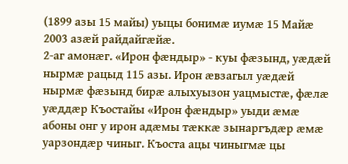(1899 азы 15 майы) уыцы бонимæ иумæ 15 Майæ 2003 азæй райдайгæйæ.
2-аг амонæг. «Ирон фæндыр» - куы фæзынд, уæдæй нырмæ рацыд 115 азы. Ирон æвзагыл уæдæй нырмæ фæзынд бирæ алыхуызон уацмыстæ, фæлæ уæддæр Къостайы «Ирон фæндыр» уыди æмæ абоны онг у ирон адæмы тæккæ зынаргъдæр æмæ уарзондæр чиныг. Къоста ацы чиныгмæ цы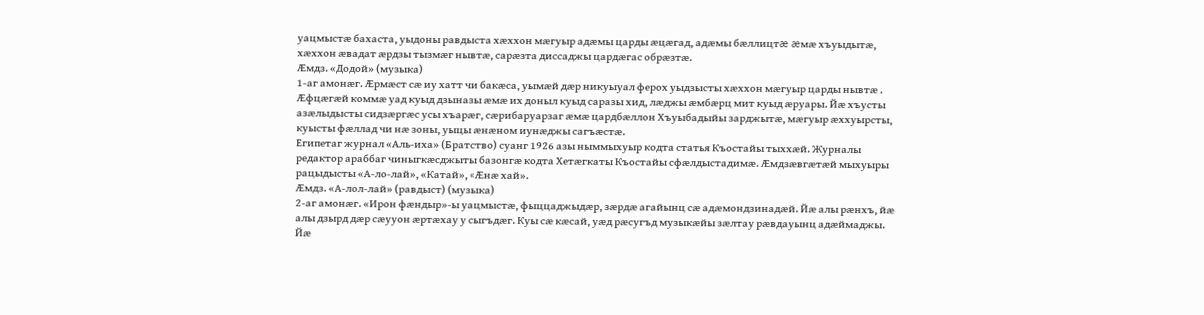уацмыстæ бахаста, уыдоны равдыста хæххон мæгуыр адæмы царды æцæгад, адæмы бæллицтæ æмæ хъуыдытæ, хæххон æвадат æрдзы тызмæг нывтæ, сарæзта диссаджы цардæгас обрæзтæ.
Æмдз. «Додой» (музыка)
1-аг амонæг. Æрмæст сæ иу хатт чи бакæса, уымæй дæр никуыуал ферох уыдзысты хæххон мæгуыр царды нывтæ . Æфцæгæй коммæ уад куыд дзыназы æмæ их доныл куыд саразы хид, лæджы æмбæрц мит куыд æруары. Йæ хъусты азæлыдысты сидзæргæс усы хъарæг, сæрибаруарзаг æмæ цардбæллон Хъуыбадыйы зарджытæ, мæгуыр æххуырсты, куысты фæллад чи нæ зоны, уыцы æнæном иунæджы сагъæстæ.
Египетаг журнал «Аль-иха» (Братство) суанг 1926 азы ныммыхуыр кодта статья Къостайы тыххæй. Журналы редактор араббаг чиныгкæсджыты базонгæ кодта Хетæгкаты Къостайы сфæлдыстадимæ. Æмдзæвгæтæй мыхуыры рацыдысты «А-ло-лай», «Катай», «Æнæ хай».
Æмдз. «А-лол-лай» (равдыст) (музыка)
2-аг амонæг. «Ирон фæндыр»-ы уацмыстæ, фыццаджыдæр, зæрдæ агайынц сæ адæмондзинадæй. Йæ алы рæнхъ, йæ алы дзырд дæр сæууон æртæхау у сыгъдæг. Куы сæ кæсай, уæд рæсугъд музыкæйы зæлтау рæвдауынц адæймаджы. Йæ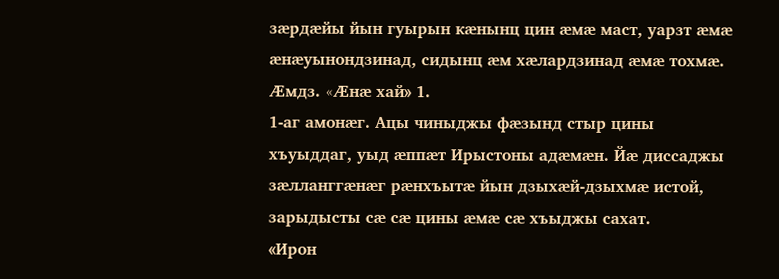зæрдæйы йын гуырын кæнынц цин æмæ маст, уарзт æмæ æнæуынондзинад, сидынц æм хæлардзинад æмæ тохмæ.
Æмдз. «Æнæ хай» 1.
1-аг амонæг. Ацы чиныджы фæзынд стыр цины хъуыддаг, уыд æппæт Ирыстоны адæмæн. Йæ диссаджы зæлланггæнæг рæнхъытæ йын дзыхæй-дзыхмæ истой, зарыдысты сæ сæ цины æмæ сæ хъыджы сахат.
«Ирон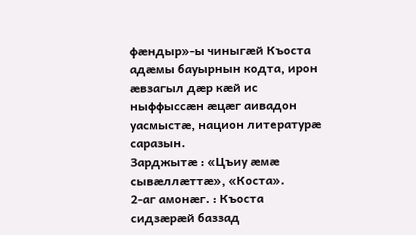фæндыр»-ы чиныгæй Къоста адæмы бауырнын кодта, ирон æвзагыл дæр кæй ис ныффыссæн æцæг аивадон уасмыстæ, национ литературæ саразын.
Зарджытæ : «Цъиу æмæ сывæллæттæ», «Коста».
2-аг амонæг. : Къоста сидзæрæй баззад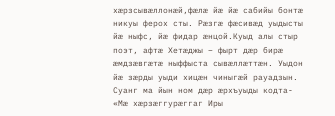хæрзсывæллонæй,фæлæ йæ йæ сабийы бонтæ никуы ферох сты. Рæзгæ фæсивæд уыдысты йæ ныфс, йæ фидар æнцой.Куыд алы стыр поэт, афтæ Хетæджы – фырт дæр бирæ æмдзæвгæтæ ныффыста сывæллæттæн. Уыдон йæ зæрды уыди хицæн чиныгæй рауадзын. Суанг ма йын ном дæр æрхъуыды кодта- «Мæ хæрзæггурæггаг Иры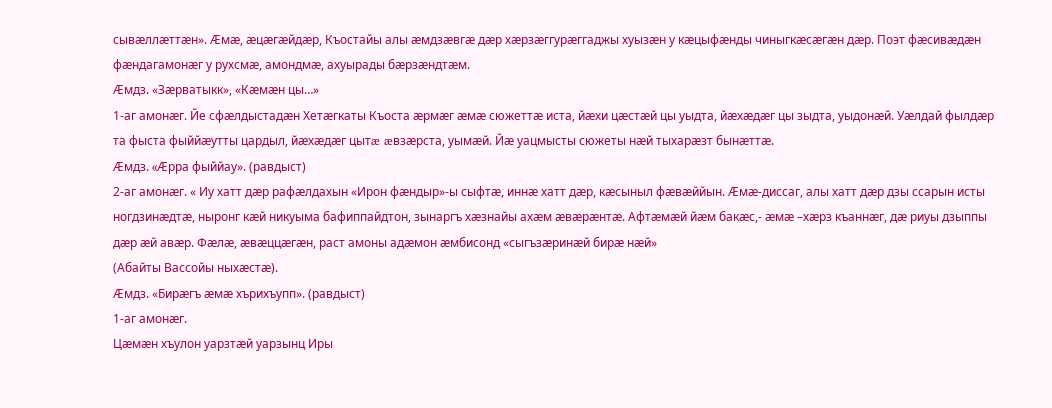сывæллæттæн». Æмæ, æцæгæйдæр, Къостайы алы æмдзæвгæ дæр хæрзæггурæггаджы хуызæн у кæцыфæнды чиныгкæсæгæн дæр. Поэт фæсивæдæн фæндагамонæг у рухсмæ, амондмæ, ахуырады бæрзæндтæм.
Æмдз. «Зæрватыкк», «Кæмæн цы…»
1-аг амонæг. Йе сфæлдыстадæн Хетæгкаты Къоста æрмæг æмæ сюжеттæ иста, йæхи цæстæй цы уыдта, йæхæдæг цы зыдта, уыдонæй. Уæлдай фылдæр та фыста фыййæутты цардыл, йæхæдæг цытæ æвзæрста, уымæй. Йæ уацмысты сюжеты нæй тыхарæзт бынæттæ.
Æмдз. «Æрра фыййау». (равдыст)
2-аг амонæг. « Иу хатт дæр рафæлдахын «Ирон фæндыр»-ы сыфтæ, иннæ хатт дæр, кæсыныл фæвæййын. Æмæ-диссаг, алы хатт дæр дзы ссарын исты ногдзинæдтæ, ныронг кæй никуыма бафиппайдтон, зынаргъ хæзнайы ахæм æвæрæнтæ. Афтæмæй йæм бакæс,- æмæ –хæрз къаннæг, дæ риуы дзыппы дæр æй авæр. Фæлæ, æвæццæгæн, раст амоны адæмон æмбисонд «сыгъзæринæй бирæ нæй»
(Абайты Вассойы ныхæстæ).
Æмдз. «Бирæгъ æмæ хърихъупп». (равдыст)
1-аг амонæг.
Цæмæн хъулон уарзтæй уарзынц Иры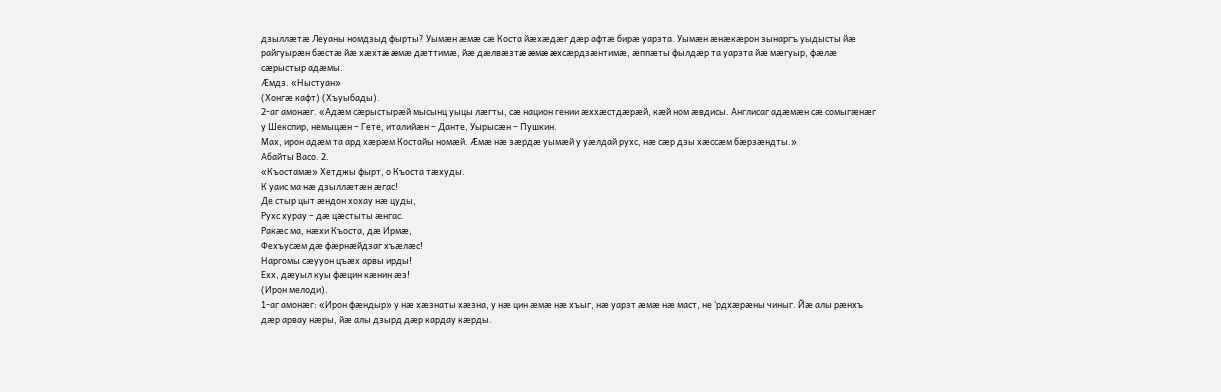дзыллæтæ Леуаны номдзыд фырты? Уымæн æмæ сæ Коста йæхæдæг дæр афтæ бирæ уарзта. Уымæн æнæкæрон зынаргъ уыдысты йæ райгуырæн бæстæ йæ хæхтæ æмæ дæттимæ, йæ дæлвæзтæ æмæ æхсæрдзæнтимæ, æппæты фылдæр та уарзта йæ мæгуыр, фæлæ сæрыстыр адæмы.
Æмдз. «Ныстуан»
(Хонгæ кафт) (Хъуыбады).
2-аг амонæг. «Адæм cæрыстырæй мысынц уыцы лæгты, сæ национ гении æххæстдæрæй, кæй ном æвдисы. Англисаг адæмæн сæ сомыгæнæг у Шекспир, немыцæн – Гете, италийæн – Данте, Уырысæн – Пушкин.
Мах, ирон адæм та ард хæрæм Костайы номæй. Æмæ нæ зæрдæ уымæй у уæлдай рухс, нæ сæр дзы хæссæм бæрзæндты.»
Абайты Васо. 2.
«Къостамæ» Хетджы фырт, о Къоста тæхуды.
К уаис ма нæ дзыллæтæн æгас!
Де стыр цыт æндон хохау нæ цуды,
Рухс хурау – дæ цæстыты æнгас.
Ракæс ма, нæхи Къоста, дæ Ирмæ,
Фехъусæм дæ фæрнæйдзаг хъæлæс!
Наргомы сæууон цъæх арвы ирды!
Ехх, дæуыл куы фæцин кæнин æз!
(Ирон мелоди).
1-аг амонæг: «Ирон фæндыр» у нæ хæзнаты хæзна, у нæ цин æмæ нæ хъыг, нæ уарзт æмæ нæ маст, не ‘рдхæрæны чиныг. Йæ алы рæнхъ дæр арвау нæры, йæ алы дзырд дæр кардау кæрды.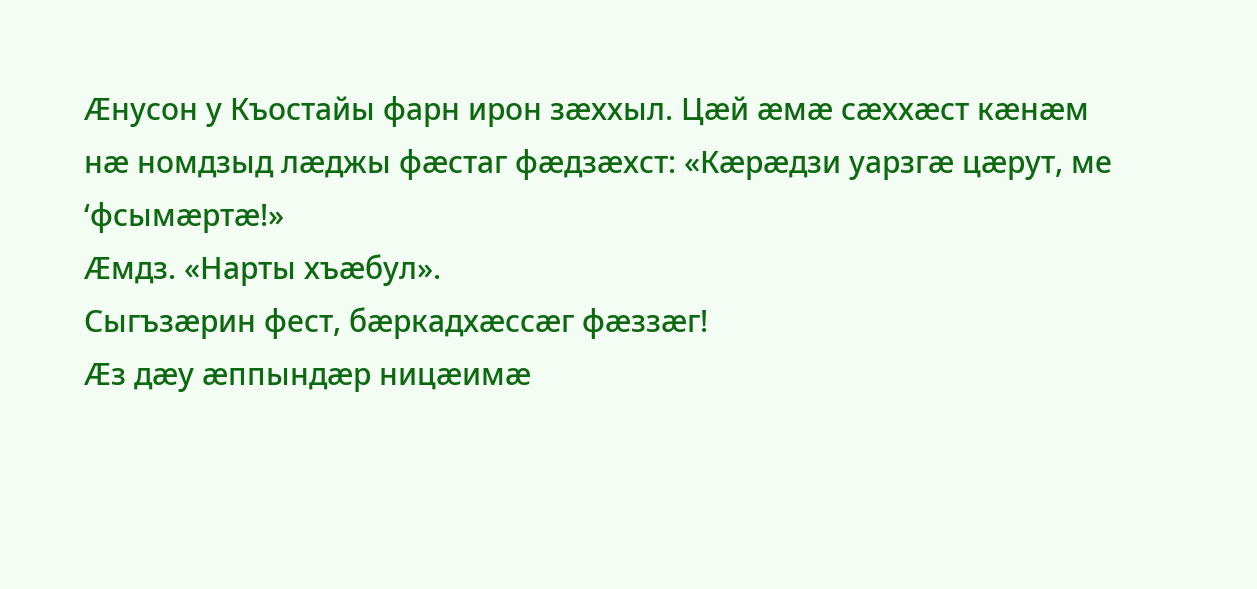Æнусон у Къостайы фарн ирон зæххыл. Цæй æмæ сæххæст кæнæм нæ номдзыд лæджы фæстаг фæдзæхст: «Кæрæдзи уарзгæ цæрут, ме ‘фсымæртæ!»
Æмдз. «Нарты хъæбул».
Сыгъзæрин фест, бæркадхæссæг фæззæг!
Æз дæу æппындæр ницæимæ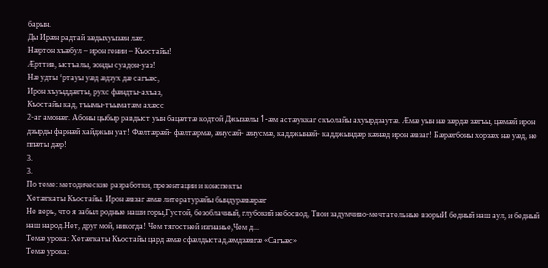барын.
Ды Ирæн радтай зæдыхуызæн лæг.
Нæртон хъæбул – ирон гении – Къостайы!
Æрттив, ыстъалы, зонды суадон-уаз!
Нæ удты ‘ртауы уæд æдзух дæ сагъæс,
Ирон хъуыддæгты, рухс фæндты-ахъаз,
Къостайы кад, тъымы-тъыматæм ахæсс
2-аг амонæг. Абоны цыбыр равдыст уын бацæттæ кодтой Джызæлы 1-æм астæуккаг скъолайы ахуырдзаутæ. Æмæ уын нæ зæрдæ зæгъы, цæмæй ирон дзырды фарнæй хайджын уат! Фæлтæрæй- фæлтæрмæ, æнусæй- æнусмæ, кадджынæй- кадджындæр кæнæд ирон æвзаг! Бæрæгбоны хорзæх нæ уæд, не ппæты дæр!
3.
3.
По теме: методические разработки, презентации и конспекты
Хетæгкаты Къостайы. Ирон æвзаг æмæ литературæйы бындурæвæрæг
Не верь, что я забыл родные наши горы,Густой, безоблачный, глубокий небосвод, Твои задумчиво-мечтательные взорыИ бедный наш аул, и бедный наш народ.Нет, друг мой, никогда! Чем тягостней изгнанье,Чем д...
Темæ урока: Хетæгкаты Къостайы цард æмæ сфæлдыстад,æмдзæвгæ «Сагъæс»
Темæ урока: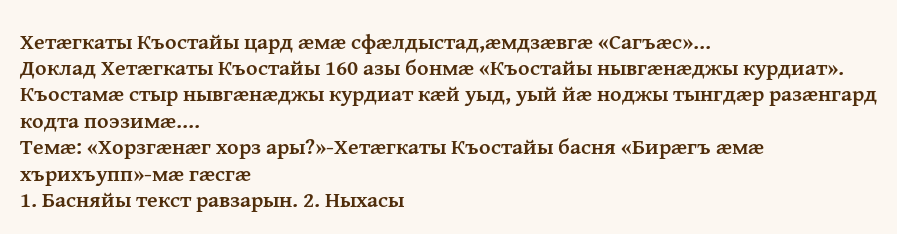Хетæгкаты Къостайы цард æмæ сфæлдыстад,æмдзæвгæ «Сагъæс»...
Доклад Хетæгкаты Къостайы 160 азы бонмæ «Къостайы нывгæнæджы курдиат».
Къостамæ стыр нывгæнæджы курдиат кæй уыд, уый йæ ноджы тынгдæр разæнгард кодта поэзимæ....
Темæ: «Хорзгæнæг хорз ары?»-Хетæгкаты Къостайы басня «Бирæгъ æмæ хърихъупп»-мæ гæсгæ
1. Басняйы текст равзарын. 2. Ныхасы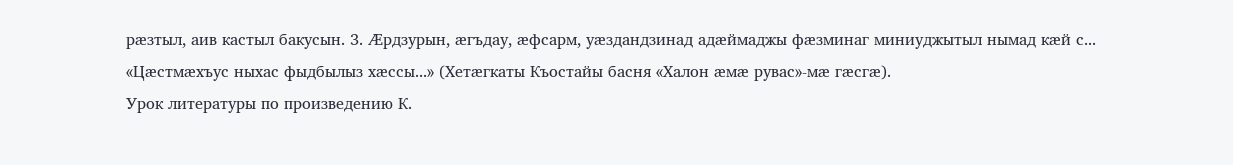рæзтыл, аив кастыл бакусын. 3. Æрдзурын, æгъдау, æфсарм, уæздандзинад адæймаджы фæзминаг миниуджытыл нымад кæй с...
«Цæстмæхъус ныхас фыдбылыз хæссы...» (Хетæгкаты Къостайы басня «Халон æмæ рувас»-мæ гæсгæ).
Урок литературы по произведению К.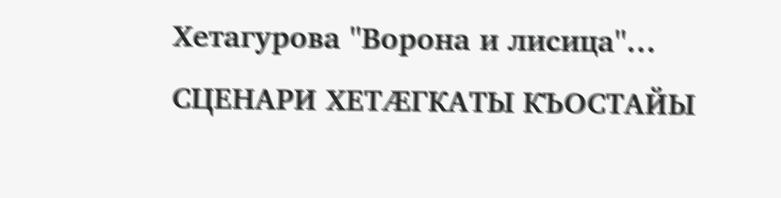Хетагурова "Ворона и лисица"...
СЦЕНАРИ ХЕТÆГКАТЫ КЪОСТАЙЫ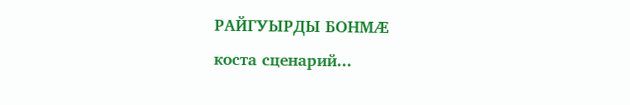РАЙГУЫРДЫ БОНМÆ
коста сценарий...